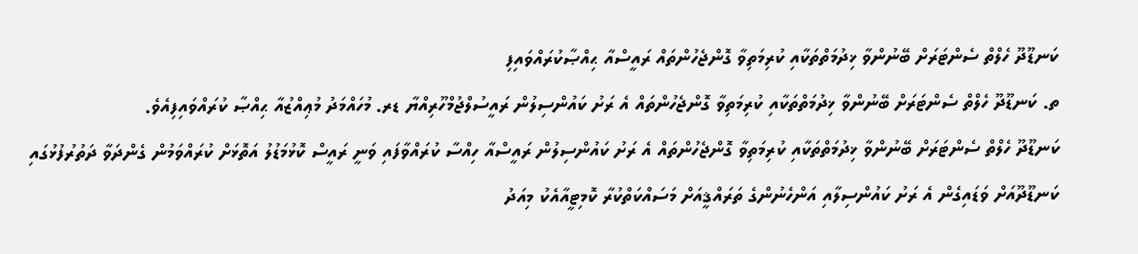ކަނޑޫދޫ ހެލްތް ސެންޓަރަށް ބޭނުންވާ ޚިދުމަތްތަކާއި ކުރިމަތިވާ ގޮންޖެހުންތައް ރައީސްއާ ޙިއްޞާކުރައްވައިފި
ތ. ކަނޑޫދޫ ހެލްތް ސެންޓަރަށް ބޭނުންވާ ޚިދުމަތްތަކާއި ކުރިމަތިވާ ގޮންޖެހުންތައް އެ ރަށު ކައުންސިލުން ރައީސުލްޖުމްހޫރިއްޔާ ޑރ. މުހައްމަދު މުޢިއްޒުއާ ޙިއްޞާ ކުރައްވައިފިއެވެ.
ކަނޑޫދޫ ހެލްތް ސެންޓަރަށް ބޭނުންވާ ޚިދުމަތްތަކާއި ކުރިމަތިވާ ގޮންޖެހުންތައް އެ ރަށު ކައުންސިލުން ރައީސްއާ ހިއްސާ ކުރައްވާފައި ވަނީ ރައީސް ކޮޅުމަޑުލު އަތޮޅަށް ކުރައްވަމުން ގެންދަވާ ދަތުރުފުޅުގައި ކަނޑޫދޫއަށް ވަޑައިގެން އެ ރަށު ކައުންސިލާއި އަންހެނުންގެ ތަރައްޤީއަށް މަސައްކަތްކުރާ ކޮމިޓީއާއެކު މިއަދު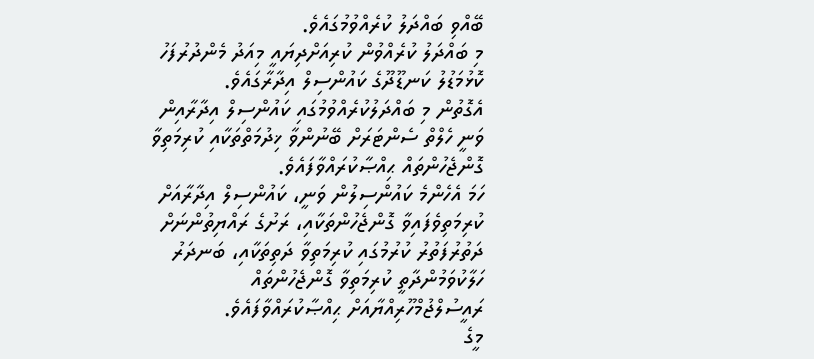ބޭއްވި ބައްދަލު ކުރެއްވުމުގައެވެ.
މި ބައްދަލު ކުރެއްވުން ކުރިއަށްދިޔައީ މިއަދު މެންދުރުފަހު ކޮޅުމަޑުލު ކަނޑޫދޫގެ ކައުންސިލް އިދާރާގައެވެ.
އެގޮތުން މި ބައްދަލުކުރެއްވުމުގައި ކައުންސިލް އިދާރާއިން ވަނީ ހެލްތް ސެންޓަރަށް ބޭނުންވާ ޚިދުމަތްތަކާއި ކުރިމަތިވާ ގޮންޖެހުންތައް ޙިއްޞާކުރައްވާފައެވެ.
ހަމަ އެހެންމެ ކައުންސިލުން ވަނީ، ކައުންސިލް އިދާރާއަށް ކުރިމަތިވެފައިވާ ގޮންޖެހުންތަކާއި، ރަށުގެ ރައްޔިތުންނަށް ދަތުރުފަތުރު ކުރުމުގައި ކުރިމަތިވާ ދަތިތަކާއި، ބަނދަރު ހަލާކުވަމުންދާތީ ކުރިމަތިވާ ގޮންޖެހުންތައް ރައީސުލްޖުމްހޫރިއްޔާއަށް ޙިއްޞާކުރައްވާފައެވެ.
މީގެ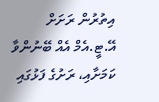އިތުރުން ރަށަށް އޭ.ޓީ.އެމް އެއް ބޭނުންވާ ކަމަށާއި، ރަށުގެ ފަޅުގައި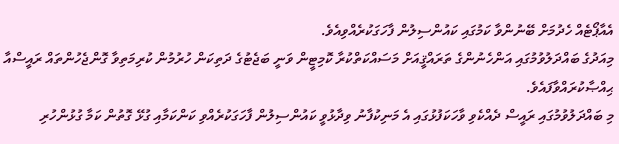އެއާޕޯޓެއް ހެދުމަށް ބޭނުންވާ ކަމުގައި ކައުންސިލުން ފާހަގަކުރެއްވިއެވެ.
މިއަދުގެ ބައްދަލުވުމުގައި އަންހެނުންގެ ތަރައްޤީއަށް މަސައްކަތްކުރާ ކޮމިޓީން ވަނީ ބަޖެޓުގެ ދަތިކަން ހުރުމުން ކުރިމަތިވާ ގޮންޖެހުންތައް ރައީސްއާ ޙިއްޞާކުރައްވާފައެވެ.
މި ބައްދަލުވުމުގައި ރައީސް ދެއްކެވި ވާހަކަފުޅުގައި އެ މަނިކުފާނު ވިދާޅުވީ ކައުންސިލުން ފާހަގަކުރެއްވި ކަންކަމާއި ގުޅޭ ގޮތުން ކަމާ ގުޅުންހުރި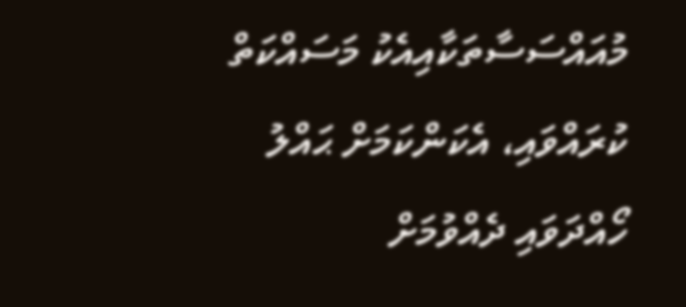މުއައްސަސާތަކާއިއެކު މަސައްކަތް ކުރައްވައި، އެކަންކަމަށް ޙައްލު ހޯއްދަވައި ދެއްވުމަށް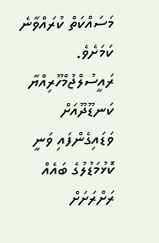މަސައްކަތް ކުރައްވާނެ ކަމަށެވެ.
ރައީސުލްޖުމްހޫރިއްޔާ ކަނޑޫދޫއަށް ވަޑައިގެންފައި ވަނީ ކޮޅުމަޑުލުގެ ބައެއް ރަށްރަށަށް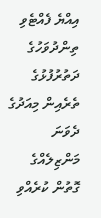އިއްޔެ ފެއްޓެވި ތިންދުވަހުގެ ދަތުރުފުޅުގެ ތެރެއިން މިއަދުގެ ދެވަނަ މަންޒިލެއްގެ ގޮތުން ކުރެއްވި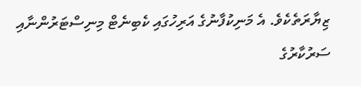ޒިޔާރަތެކެވެ. އެ މަނިކުފާނުގެ އަރިހުގައި ކެބިނެޓް މިނިސްޓަރުންނާއި ސަރުކާރުގެ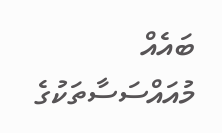ބައެއް މުއައްސަސާތަކުގެ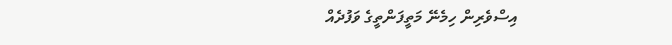އިސްވެރިން ހިމެނޭ މަތީފަންތީގެ ވަފުދެއް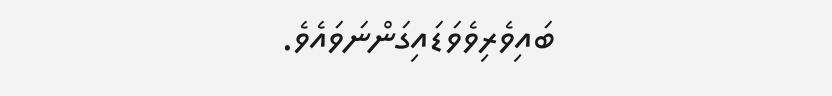ބައިވެރިވެވަޑައިގަންނަވައެވެ.